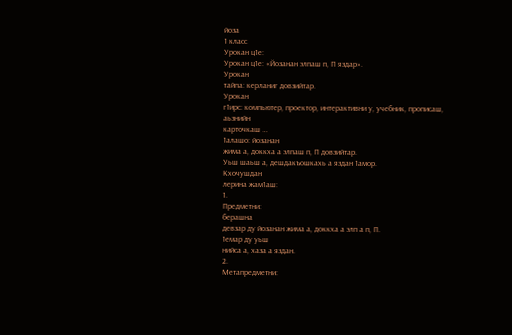йоза
1 класс
Урокан ц1е:
Урокан ц1е: «Йозанан элпаш п, П яздар».
Урокан
тайпа: керланиг довзийтар.
Урокан
г1ирс: компьютер, проектор, интерактивни у, учебник, прописаш, аьзнийн
карточкаш …
1алашо: йозанан
жима а, доккха а элпаш п, П довзийтар.
Уьш шаьш а, дешдакъошкахь а яздан 1амор.
Кхочушдан
лерина жам1аш:
1.
Предметни:
берашна
девзар ду йозанан жима а, доккха а элп а п, П.
1емар ду уьш
нийса а, хаза а яздан.
2.
Метапредметни: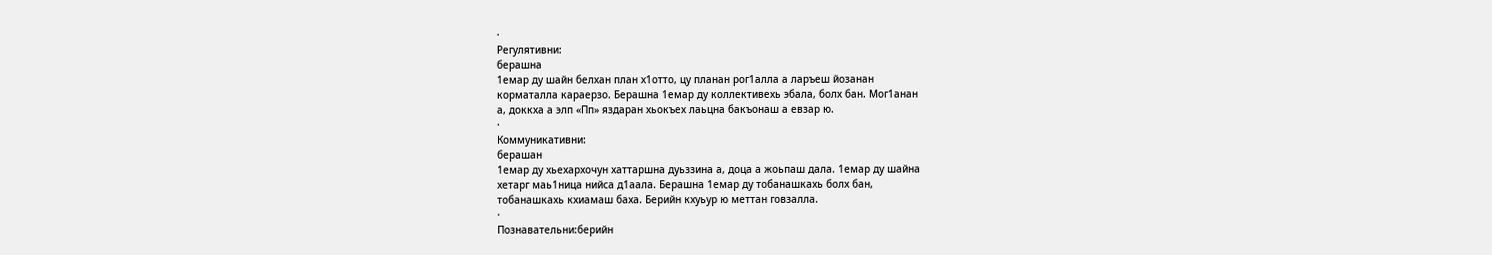·
Регулятивни:
берашна
1емар ду шайн белхан план х1отто, цу планан рог1алла а ларъеш йозанан
корматалла караерзо. Берашна 1емар ду коллективехь эбала, болх бан. Мог1анан
а, доккха а элп «Пп» яздаран хьокъех лаьцна бакъонаш а евзар ю.
·
Коммуникативни:
берашан
1емар ду хьехархочун хаттаршна дуьззина а, доца а жоьпаш дала. 1емар ду шайна
хетарг маь1ница нийса д1аала. Берашна 1емар ду тобанашкахь болх бан,
тобанашкахь кхиамаш баха. Берийн кхуьур ю меттан говзалла.
·
Познавательни:берийн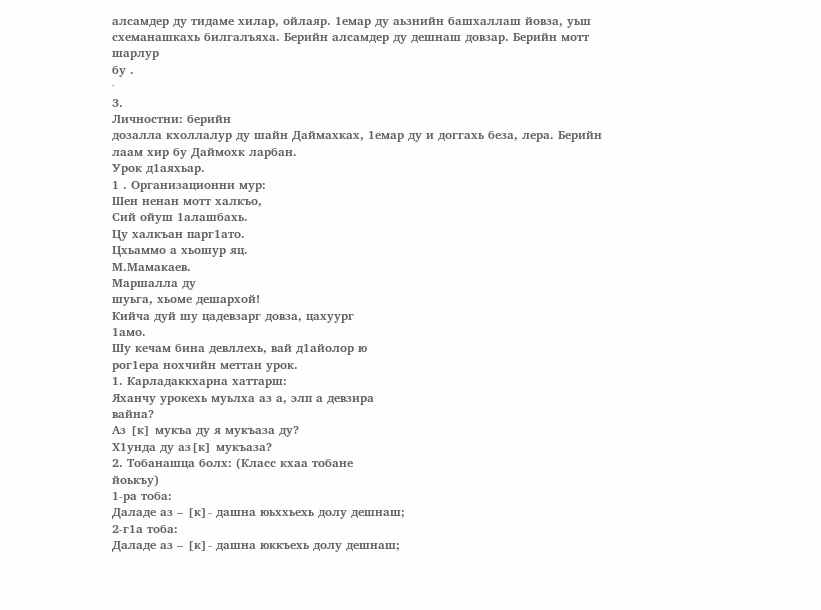алсамдер ду тидаме хилар, ойлаяр. 1емар ду аьзнийн башхаллаш йовза, уьш
схеманашкахь билгалъяха. Берийн алсамдер ду дешнаш довзар. Берийн мотт шарлур
бу .
·
3.
Личностни: берийн
дозалла кхоллалур ду шайн Даймахках, 1емар ду и доггахь беза, лера. Берийн
лаам хир бу Даймохк ларбан.
Урок д1аяхьар.
1 . Организационни мур:
Шен ненан мотт халкъо,
Сий ойуш 1алашбахь.
Цу халкъан парг1ато.
Цхьаммо а хьошур яц.
М.Мамакаев.
Маршалла ду
шуьга, хьоме дешархой!
Кийча дуй шу цадевзарг довза, цахуург
1амо.
Шу кечам бина девллехь, вай д1айолор ю
рог1ера нохчийн меттан урок.
1. Карладаккхарна хаттарш:
Яханчу урокехь муьлха аз а, элп а девзира
вайна?
Аз [к] мукъа ду я мукъаза ду?
Х1унда ду аз[к] мукъаза?
2. Тобанашца болх: (Класс кхаа тобане
йоькъу)
1-ра тоба:
Даладе аз – [к]- дашна юьххьехь долу дешнаш;
2-г1а тоба:
Даладе аз – [к]- дашна юккъехь долу дешнаш;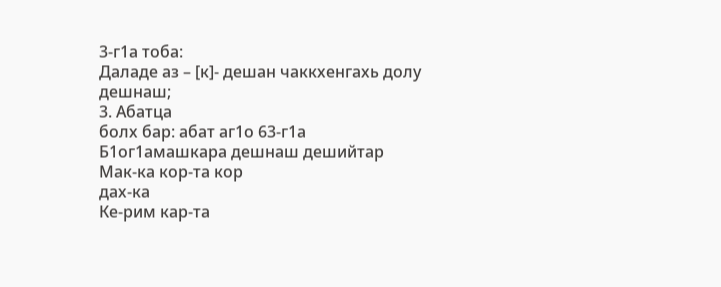3-г1а тоба:
Даладе аз – [к]- дешан чаккхенгахь долу дешнаш;
3. Абатца
болх бар: абат аг1о 63-г1а
Б1ог1амашкара дешнаш дешийтар
Мак-ка кор-та кор
дах-ка
Ке-рим кар-та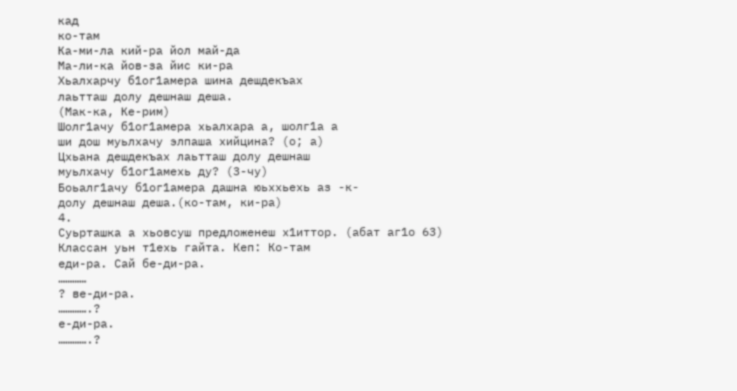кад
ко-там
Ка-ми-ла кий-ра йол май-да
Ма-ли-ка йов-за йис ки-ра
Хьалхарчу б1ог1амера шина дешдекъах
лаьтташ долу дешнаш деша.
(Мак-ка, Ке-рим)
Шолг1ачу б1ог1амера хьалхара а, шолг1а а
ши дош муьлхачу элпаша хийцина? (о; а)
Цхьана дешдекъах лаьтташ долу дешнаш
муьлхачу б1ог1амехь ду? (3-чу)
Боьалг1ачу б1ог1амера дашна юьххьехь аз -к-
долу дешнаш деша.(ко-там, ки-ра)
4.
Суьрташка а хьовсуш предложенеш х1иттор. (абат аг1о 63)
Классан уьн т1ехь гайта. Кеп: Ко-там
еди-ра. Сай бе-ди-ра.
…………
? ве-ди-ра.
………….?
е-ди-ра.
………….?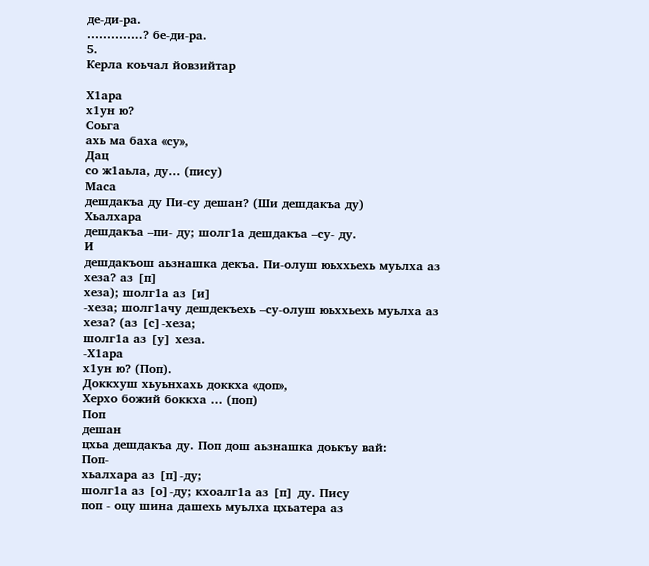де-ди-ра.
…………..? бе-ди-ра.
5.
Керла коьчал йовзийтар

Х1ара
х1ун ю?
Соьга
ахь ма баха «су»,
Дац
со ж1аьла, ду… (пису)
Маса
дешдакъа ду Пи-су дешан? (Ши дешдакъа ду)
Хьалхара
дешдакъа –пи- ду; шолг1а дешдакъа –су- ду.
И
дешдакъош аьзнашка декъа. Пи-олуш юьххьехь муьлха аз хеза? аз [п]
хеза); шолг1а аз [и]
-хеза; шолг1ачу дешдекъехь –су-олуш юьххьехь муьлха аз хеза? (аз [с]-хеза;
шолг1а аз [у] хеза.
-Х1ара
х1ун ю? (Поп).
Доккхуш хьуьнхахь доккха «доп»,
Херхо божий боккха … (поп)
Поп
дешан
цхьа дешдакъа ду. Поп дош аьзнашка доькъу вай:
Поп-
хьалхара аз [п]-ду;
шолг1а аз [о]-ду; кхоалг1а аз [п] ду. Пису
поп - оцу шина дашехь муьлха цхьатера аз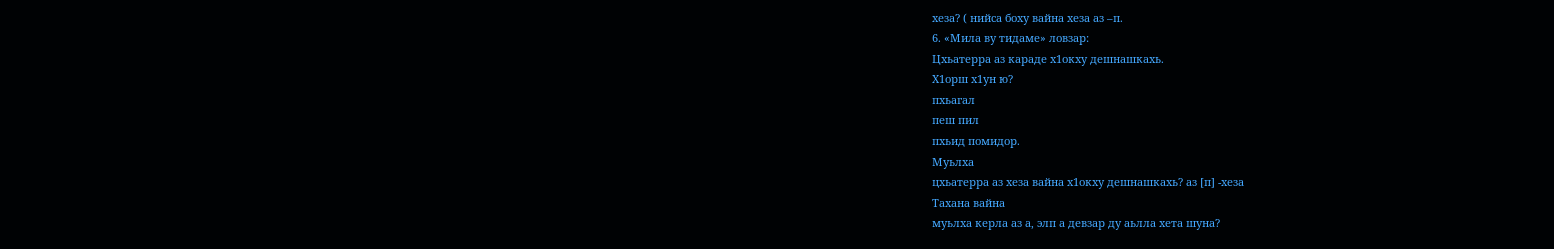хеза? ( нийса боху вайна хеза аз –п.
6. «Мила ву тидаме» ловзар:
Цхьатерра аз караде х1окху дешнашкахь.
Х1орш х1ун ю?
пхьагал
пеш пил
пхьид помидор.
Муьлха
цхьатерра аз хеза вайна х1окху дешнашкахь? аз [п] -хеза
Тахана вайна
муьлха керла аз а, элп а девзар ду аьлла хета шуна?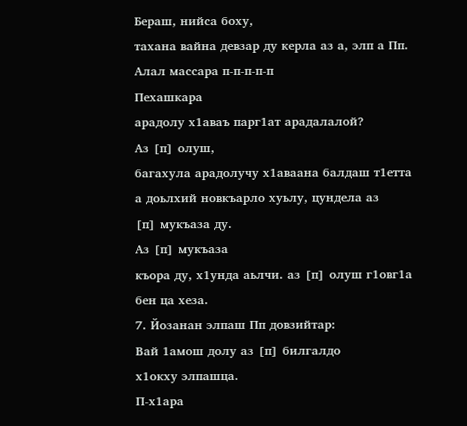Бераш, нийса боху,
тахана вайна девзар ду керла аз а, элп а Пп.
Алал массара п-п-п-п-п
Пехашкара
арадолу х1аваъ парг1ат арадалалой?
Аз [п] олуш,
багахула арадолучу х1аваана балдаш т1етта а доьлхий новкъарло хуьлу, цундела аз
[п] мукъаза ду.
Аз [п] мукъаза
къора ду, х1унда аьлчи. аз [п] олуш г1овг1а бен ца хеза.
7. Йозанан элпаш Пп довзийтар:
Вай 1амош долу аз [п] билгалдо
х1окху элпашца.
П-х1ара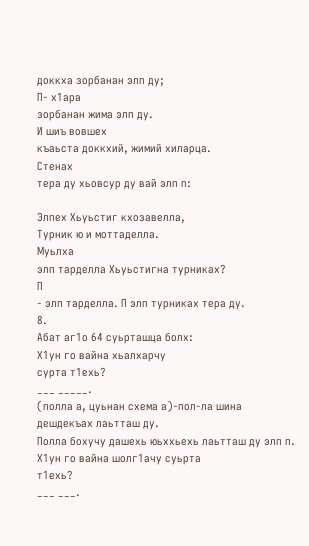доккха зорбанан элп ду;
П- х1ара
зорбанан жима элп ду.
И шиъ вовшех
къаьста доккхий, жимий хиларца.
Стенах
тера ду хьовсур ду вай элп п:

Элпех Хьуьстиг кхозавелла,
Турник ю и моттаделла.
Муьлха
элп тарделла Хьуьстигна турниках?
П
- элп тарделла. П элп турниках тера ду.
8.
Абат аг1о 64 суьрташца болх:
Х1ун го вайна хьалхарчу
сурта т1ехь?
___ _____.
(полла а, цуьнан схема а)-пол-ла шина
дешдекъах лаьтташ ду.
Полла бохучу дашехь юьххьехь лаьтташ ду элп п.
Х1ун го вайна шолг1ачу суьрта
т1ехь?
___ ___.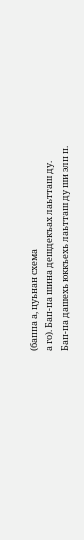(баппа а, цуьнан схема
а го). Бап-па шина дешдекъах лаьтташ ду.
Бап-па дашехь юккъехь лаьтташ ду ши элп п.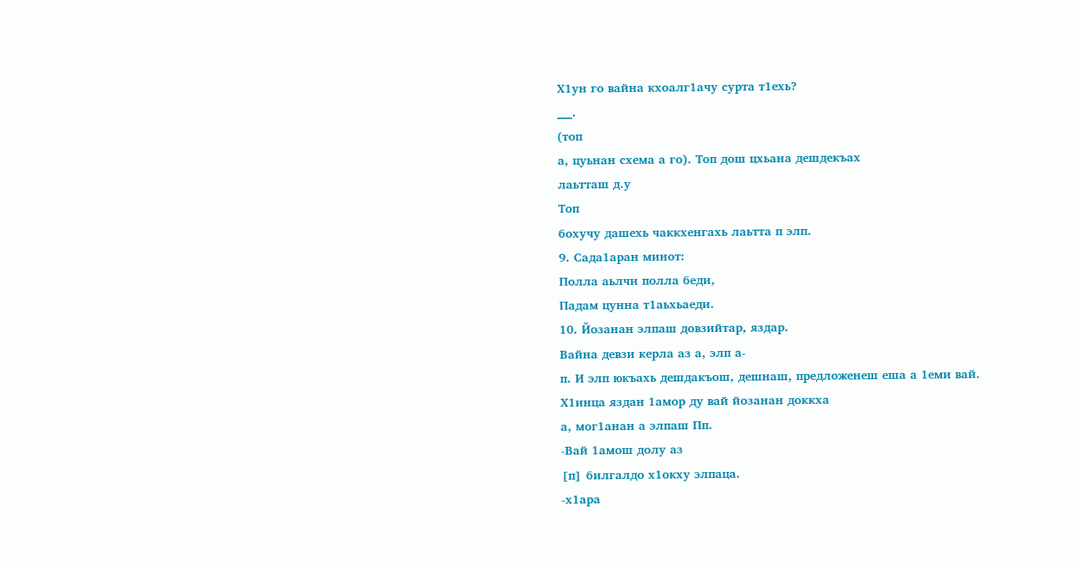Х1ун го вайна кхоалг1ачу сурта т1ехь?
___.
(топ
а, цуьнан схема а го). Топ дош цхьана дешдекъах
лаьтташ д.у
Топ
бохучу дашехь чаккхенгахь лаьтта п элп.
9. Сада1аран минот:
Полла аьлчи полла беди,
Падам цунна т1аьхьаеди.
10. Йозанан элпаш довзийтар, яздар.
Вайна девзи керла аз а, элп а-
п. И элп юкъахь дешдакъош, дешнаш, предложенеш еша а 1еми вай.
Х1инца яздан 1амор ду вай йозанан доккха
а, мог1анан а элпаш Пп.
-Вай 1амош долу аз
[п] билгалдо х1окху элпаца.
-х1ара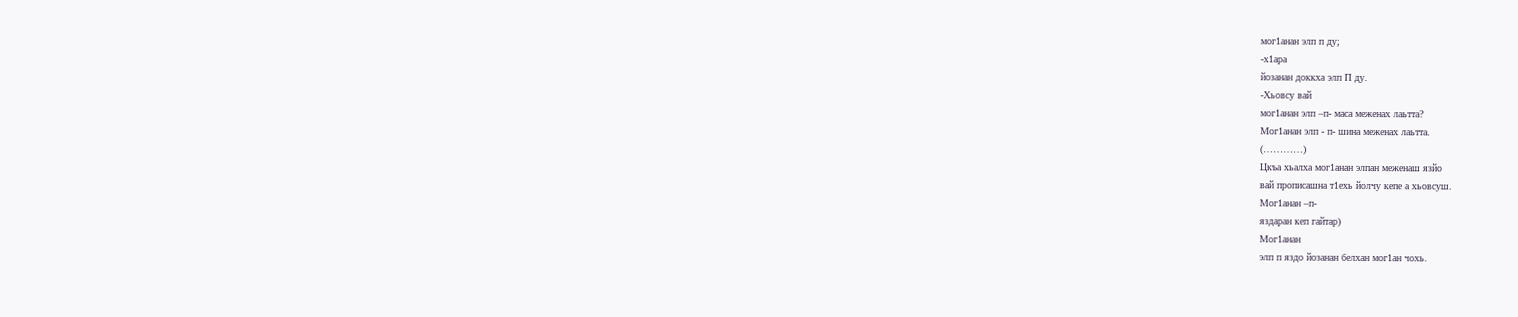мог1анан элп п ду;
-х1ара
йозанан доккха элп П ду.
-Хьовсу вай
мог1анан элп –п- маса меженах лаьтта?
Мог1анан элп - п- шина меженах лаьтта.
(…………)
Цкъа хьалха мог1анан элпан меженаш язйо
вай прописашна т1ехь йолчу кепе а хьовсуш.
Мог1анан –п-
яздаран кеп гайтар)
Мог1анан
элп п яздо йозанан белхан мог1ан чохь.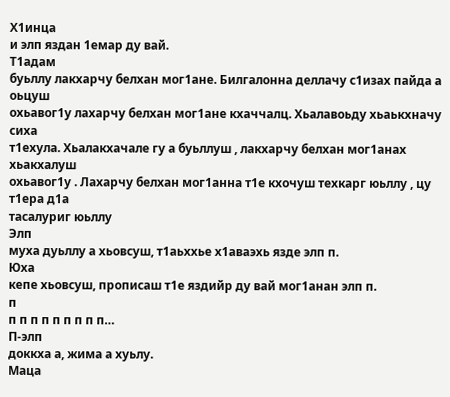Х1инца
и элп яздан 1емар ду вай.
Т1адам
буьллу лакхарчу белхан мог1ане. Билгалонна деллачу с1изах пайда а оьцуш
охьавог1у лахарчу белхан мог1ане кхаччалц. Хьалавоьду хьаькхначу сиха
т1ехула. Хьалакхачале гу а буьллуш , лакхарчу белхан мог1анах хьакхалуш
охьавог1у . Лахарчу белхан мог1анна т1е кхочуш техкарг юьллу , цу т1ера д1а
тасалуриг юьллу
Элп
муха дуьллу а хьовсуш, т1аьххье х1аваэхь язде элп п.
Юха
кепе хьовсуш, прописаш т1е яздийр ду вай мог1анан элп п.
п
п п п п п п п п п…
П-элп
доккха а, жима а хуьлу.
Маца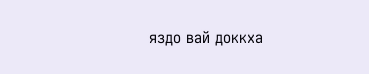яздо вай доккха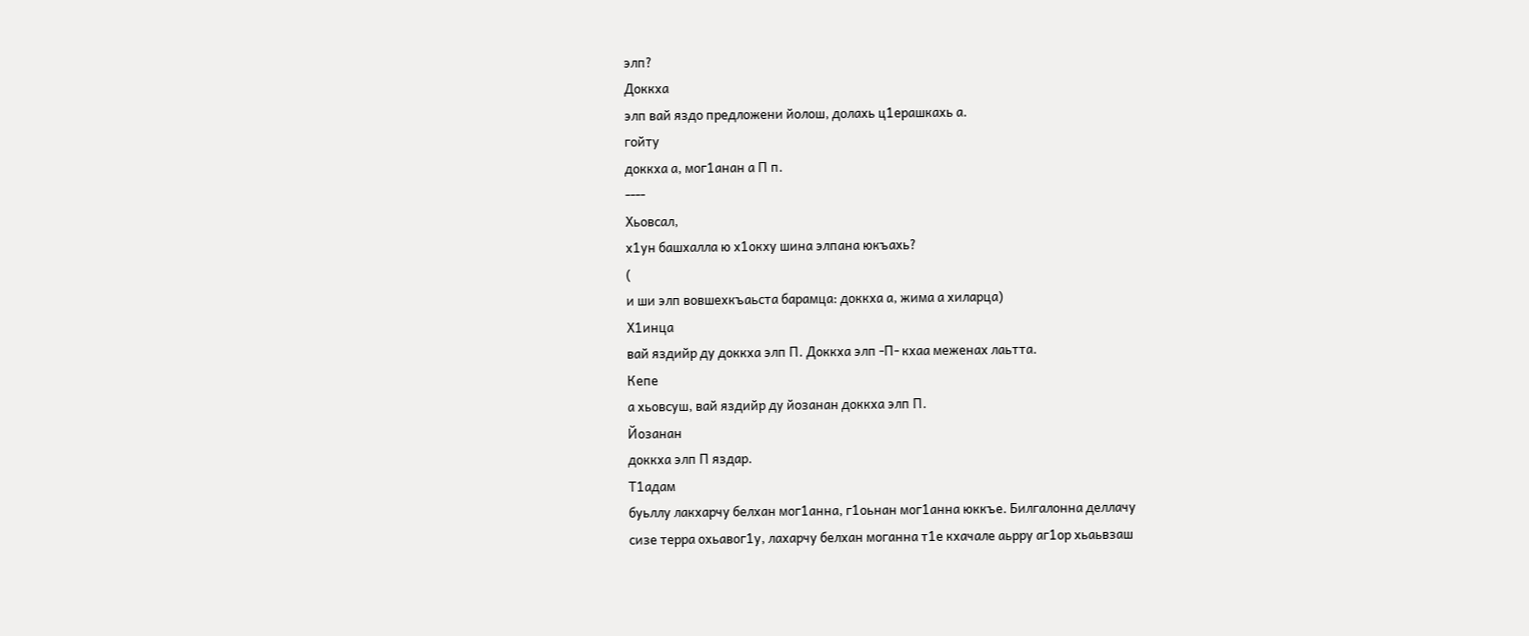элп?
Доккха
элп вай яздо предложени йолош, долахь ц1ерашкахь а.
гойту
доккха а, мог1анан а П п.
----
Хьовсал,
х1ун башхалла ю х1окху шина элпана юкъахь?
(
и ши элп вовшехкъаьста барамца: доккха а, жима а хиларца)
Х1инца
вай яздийр ду доккха элп П. Доккха элп -П- кхаа меженах лаьтта.
Кепе
а хьовсуш, вай яздийр ду йозанан доккха элп П.
Йозанан
доккха элп П яздар.
Т1адам
буьллу лакхарчу белхан мог1анна, г1оьнан мог1анна юккъе. Билгалонна деллачу
сизе терра охьавог1у, лахарчу белхан моганна т1е кхачале аьрру аг1ор хьаьвзаш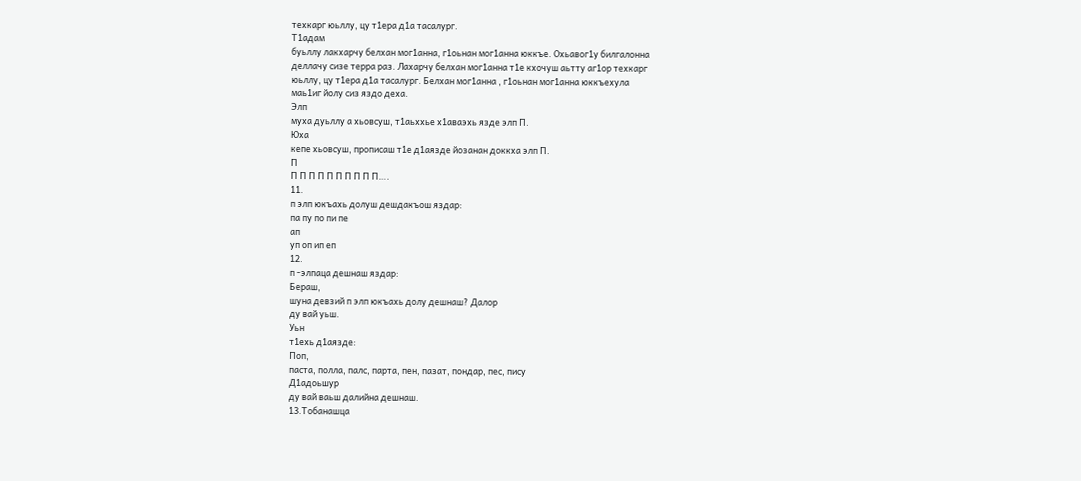техкарг юьллу, цу т1ера д1а тасалург.
Т1адам
буьллу лакхарчу белхан мог1анна, г1оьнан мог1анна юккъе. Охьавог1у билгалонна
деллачу сизе терра раз. Лахарчу белхан мог1анна т1е кхочуш аьтту аг1ор техкарг
юьллу, цу т1ера д1а тасалург. Белхан мог1анна , г1оьнан мог1анна юккъехула
маь1иг йолу сиз яздо деха.
Элп
муха дуьллу а хьовсуш, т1аьххье х1аваэхь язде элп П.
Юха
кепе хьовсуш, прописаш т1е д1аязде йозанан доккха элп П.
П
П П П П П П П П П П….
11.
п элп юкъахь долуш дешдакъош яздар:
па пу по пи пе
ап
уп оп ип еп
12.
п -элпаца дешнаш яздар:
Бераш,
шуна девзий п элп юкъахь долу дешнаш? Далор
ду вай уьш.
Уьн
т1ехь д1аязде:
Поп,
паста, полла, палс, парта, пен, пазат, пондар, пес, пису
Д1адоьшур
ду вай ваьш далийна дешнаш.
13.Тобанашца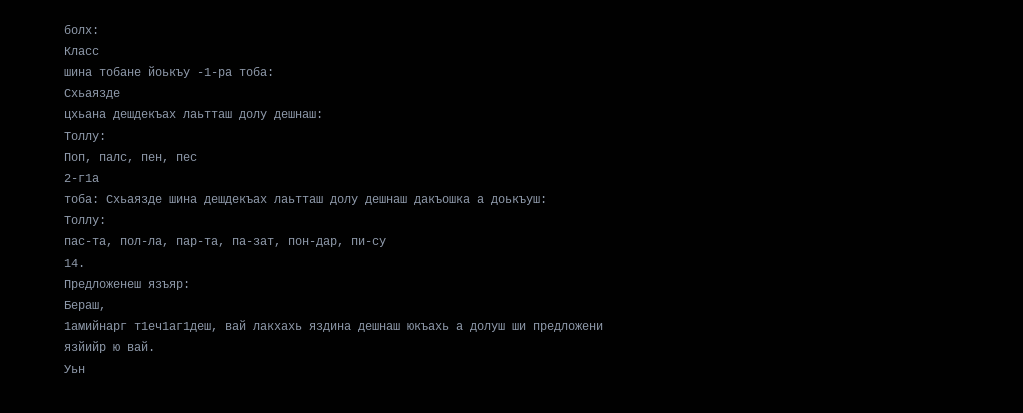болх:
Класс
шина тобане йоькъу -1-ра тоба:
Схьаязде
цхьана дешдекъах лаьтташ долу дешнаш:
Толлу:
Поп, палс, пен, пес
2-г1а
тоба: Схьаязде шина дешдекъах лаьтташ долу дешнаш дакъошка а доькъуш:
Толлу:
пас-та, пол-ла, пар-та, па-зат, пон-дар, пи-су
14.
Предложенеш язъяр:
Бераш,
1амийнарг т1еч1аг1деш, вай лакхахь яздина дешнаш юкъахь а долуш ши предложени
язйийр ю вай.
Уьн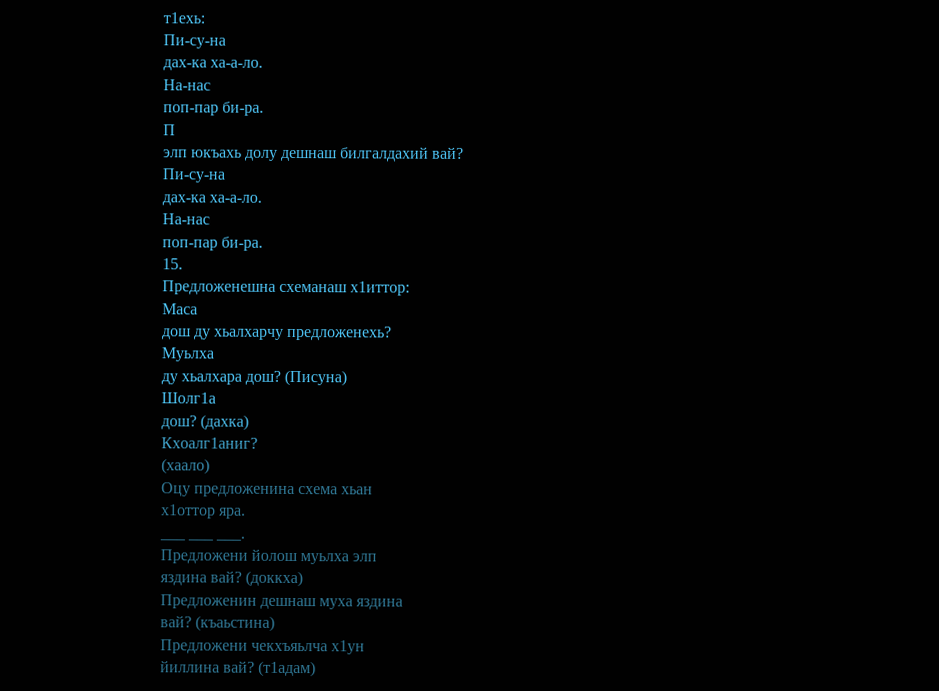т1ехь:
Пи-су-на
дах-ка ха-а-ло.
На-нас
поп-пар би-ра.
П
элп юкъахь долу дешнаш билгалдахий вай?
Пи-су-на
дах-ка ха-а-ло.
На-нас
поп-пар би-ра.
15.
Предложенешна схеманаш х1иттор:
Маса
дош ду хьалхарчу предложенехь?
Муьлха
ду хьалхара дош? (Писуна)
Шолг1а
дош? (дахка)
Кхоалг1аниг?
(хаало)
Оцу предложенина схема хьан
х1оттор яра.
___ ___ ___.
Предложени йолош муьлха элп
яздина вай? (доккха)
Предложенин дешнаш муха яздина
вай? (къаьстина)
Предложени чекхъяьлча х1ун
йиллина вай? (т1адам)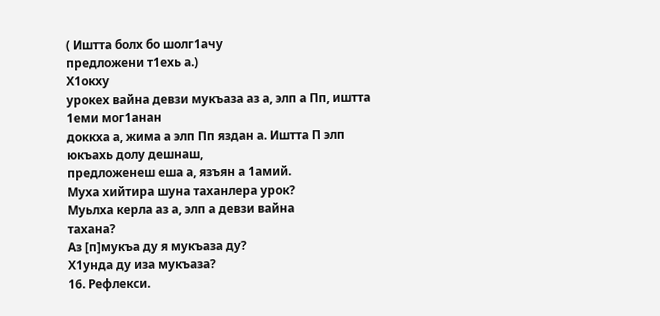( Иштта болх бо шолг1ачу
предложени т1ехь а.)
Х1окху
урокех вайна девзи мукъаза аз а, элп а Пп, иштта 1еми мог1анан
доккха а, жима а элп Пп яздан а. Иштта П элп юкъахь долу дешнаш,
предложенеш еша а, язъян а 1амий.
Муха хийтира шуна таханлера урок?
Муьлха керла аз а, элп а девзи вайна
тахана?
Аз [п]мукъа ду я мукъаза ду?
Х1унда ду иза мукъаза?
16. Рефлекси.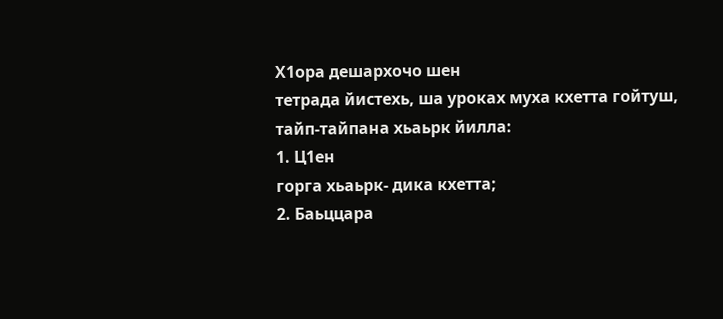Х1ора дешархочо шен
тетрада йистехь, ша уроках муха кхетта гойтуш, тайп-тайпана хьаьрк йилла:
1. Ц1ен
горга хьаьрк- дика кхетта;
2. Баьццара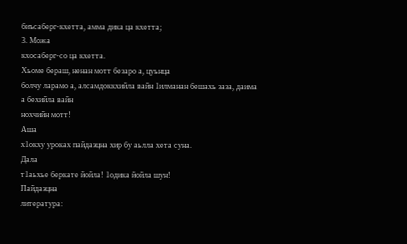биъсаберг-кхетта, амма дика ца кхетта;
3. Можа
кхосаберг-со ца кхетта.
Хьоме бераш, ненан мотт безаро а, цуьнца
болчу ларамо а, алсамдоккхийла вайн 1илманан бешахь заза, даима а бехийла вайн
нохчийн мотт!
Аша
х1окху уроках пайдаэцна хир бу аьлла хета суна.
Дала
т1аьхье беркате йойла! 1одика йойла шун!
Пайдаэцна
литература: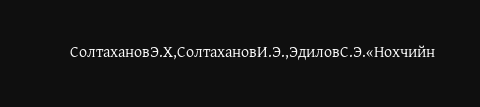СолтахановЭ.Х,СолтахановИ.Э.,ЭдиловС.Э.«Нохчийн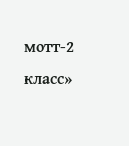мотт-2 класс»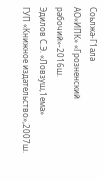Соьлжа-Г1ала
АО«ИПК» «Грозненский рабочий»-2016ш.
Эдилов С.Э. «Ловзуш,1ема»
ГУП «Книжное издательство»,2007ш.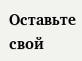Оставьте свой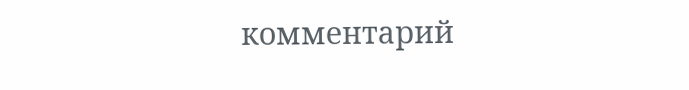комментарий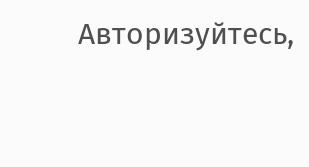Авторизуйтесь,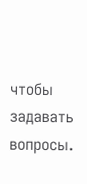чтобы задавать вопросы.